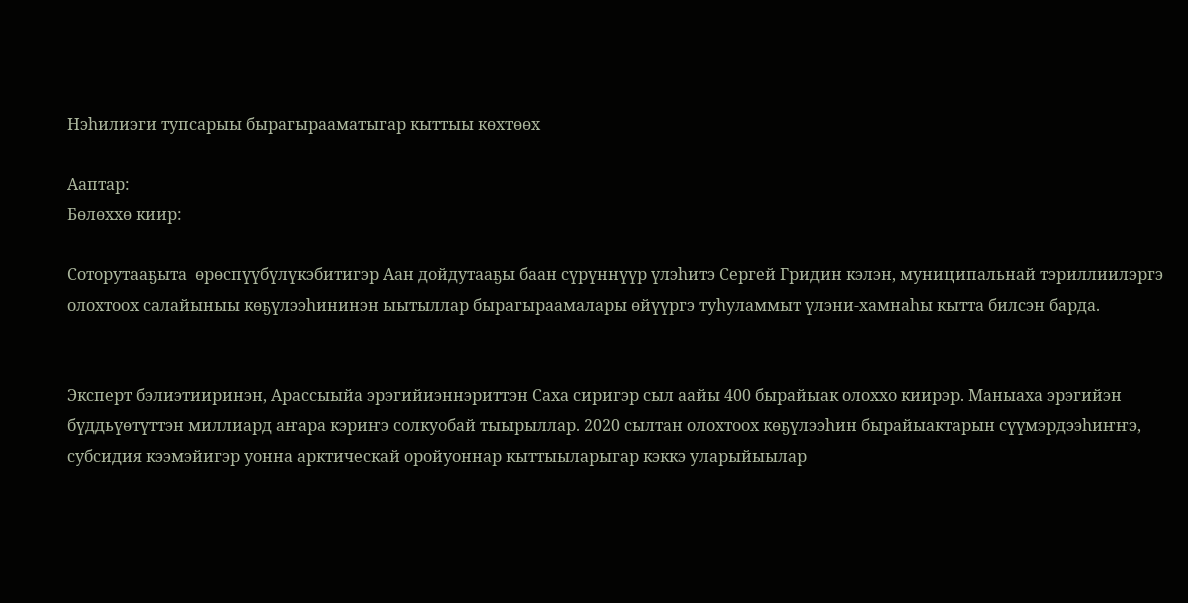Нэһилиэги тупсарыы бырагырааматыгар кыттыы көхтөөх

Ааптар:
Бөлөххө киир:

Соторутааҕыта  өрөспүүбүлүкэбитигэр Аан дойдутааҕы баан сүрүннүүр үлэһитэ Сергей Гридин кэлэн, муниципальнай тэриллиилэргэ олохтоох салайыныы көҕүлээһининэн ыытыллар бырагыраамалары өйүүргэ туһуламмыт үлэни-хамнаһы кытта билсэн барда.


Эксперт бэлиэтииринэн, Арассыыйа эрэгийиэннэриттэн Саха сиригэр сыл аайы 400 бырайыак олоххо киирэр. Маныаха эрэгийэн бүддьүөтүттэн миллиард аҥара кэриҥэ солкуобай тыырыллар. 2020 сылтан олохтоох көҕүлээһин бырайыактарын сүүмэрдээһиҥҥэ, субсидия кээмэйигэр уонна арктическай оройуоннар кыттыыларыгар кэккэ уларыйыылар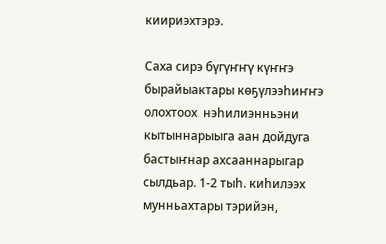киириэхтэрэ.

Саха сирэ бүгүҥҥү күҥҥэ бырайыактары көҕүлээһиҥҥэ олохтоох  нэһилиэнньэни кытыннарыыга аан дойдуга бастыҥнар ахсааннарыгар сылдьар. 1-2 тыһ. киһилээх мунньахтары тэрийэн,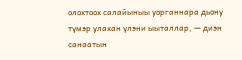олохтоох салайыныы уорганнара дьону түмэр улахан үлэни ыыталлар, — диэн санаатын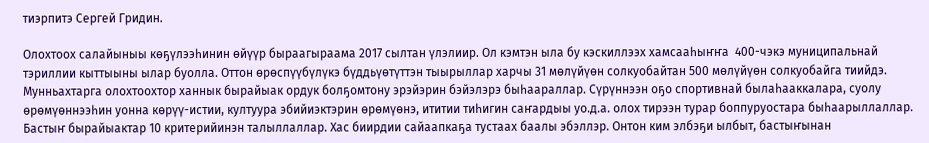тиэрпитэ Сергей Гридин.

Олохтоох салайыныы көҕүлээһинин өйүүр быраагыраама 2017 сылтан үлэлиир. Ол кэмтэн ыла бу кэскиллээх хамсааһыҥҥа  400-чэкэ муниципальнай тэриллии кыттыыны ылар буолла. Оттон өрөспүүбүлүкэ бүддьүөтүттэн тыырыллар харчы 31 мөлүйүөн солкуобайтан 500 мөлүйүөн солкуобайга тиийдэ. Мунньахтарга олохтоохтор ханнык бырайыак ордук болҕомтону эрэйэрин бэйэлэрэ быһаараллар. Сүрүннээн оҕо спортивнай былаһааккалара, суолу өрөмүөннээһин уонна көрүү-истии, култуура эбийиэктэрин өрөмүөнэ, ититии тиһигин саҥардыы уо.д.а. олох тирээн турар боппуруостара быһаарыллаллар. Бастыҥ бырайыактар 10 критерийинэн талыллаллар. Хас биирдии сайаапкаҕа тустаах баалы эбэллэр. Онтон ким элбэҕи ылбыт, бастыҥынан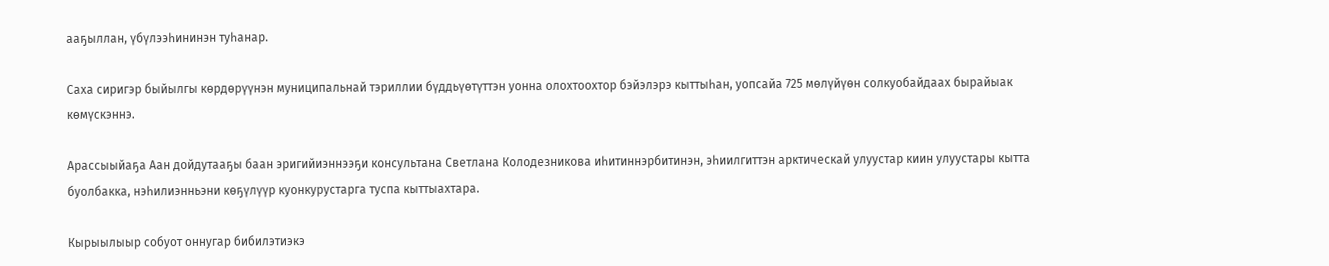ааҕыллан, үбүлээһининэн туһанар.

Саха сиригэр быйылгы көрдөрүүнэн муниципальнай тэриллии бүддьүөтүттэн уонна олохтоохтор бэйэлэрэ кыттыһан, уопсайа 725 мөлүйүөн солкуобайдаах бырайыак көмүскэннэ.

Арассыыйаҕа Аан дойдутааҕы баан эригийиэннээҕи консультана Светлана Колодезникова иһитиннэрбитинэн, эһиилгиттэн арктическай улуустар киин улуустары кытта буолбакка, нэһилиэнньэни көҕүлүүр куонкурустарга туспа кыттыахтара.

Кырыылыыр собуот оннугар бибилэтиэкэ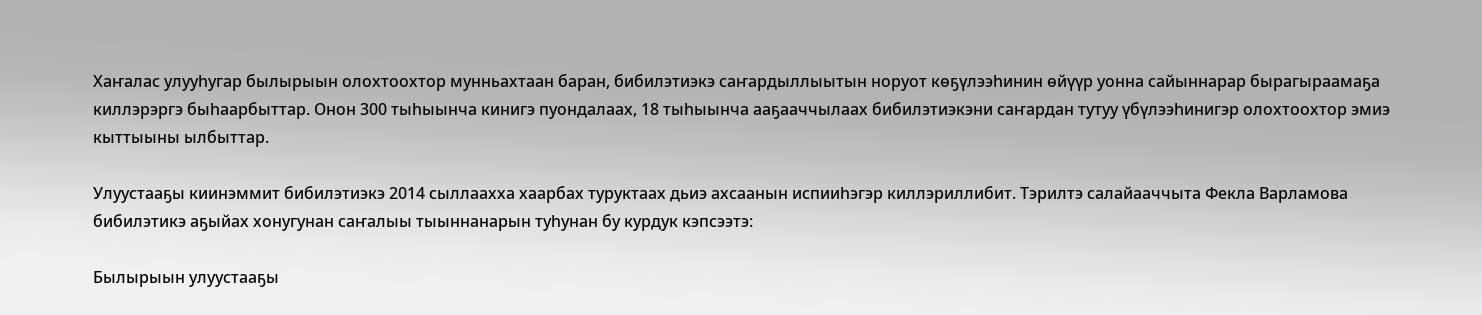Хаҥалас улууһугар былырыын олохтоохтор мунньахтаан баран, бибилэтиэкэ саҥардыллыытын норуот көҕүлээһинин өйүүр уонна сайыннарар бырагыраамаҕа киллэрэргэ быһаарбыттар. Онон 300 тыһыынча кинигэ пуондалаах, 18 тыһыынча ааҕааччылаах бибилэтиэкэни саҥардан тутуу үбүлээһинигэр олохтоохтор эмиэ кыттыыны ылбыттар.

Улуустааҕы киинэммит бибилэтиэкэ 2014 сыллаахха хаарбах туруктаах дьиэ ахсаанын испииһэгэр киллэриллибит. Тэрилтэ салайааччыта Фекла Варламова бибилэтикэ аҕыйах хонугунан саҥалыы тыыннанарын туһунан бу курдук кэпсээтэ:

Былырыын улуустааҕы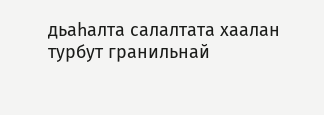дьаһалта салалтата хаалан турбут гранильнай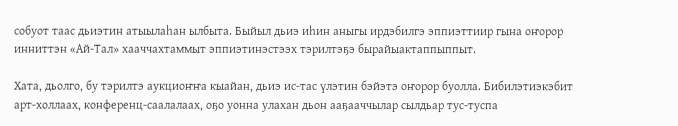собуот таас дьиэтин атыылаһан ылбыта. Быйыл дьиэ иһин аныгы ирдэбилгэ эппиэттиир гына оҥорор инниттэн «Ай-Тал» хааччахтаммыт эппиэтинэстээх тэрилтэҕэ бырайыактаппыппыт.

Хата, дьолго, бу тэрилтэ аукциоҥҥа кыайан, дьиэ ис-тас үлэтин бэйэтэ оҥорор буолла. Бибилэтиэкэбит арт-холлаах, конференц-саалалаах, оҕо уонна улахан дьон ааҕааччылар сылдьар тус-туспа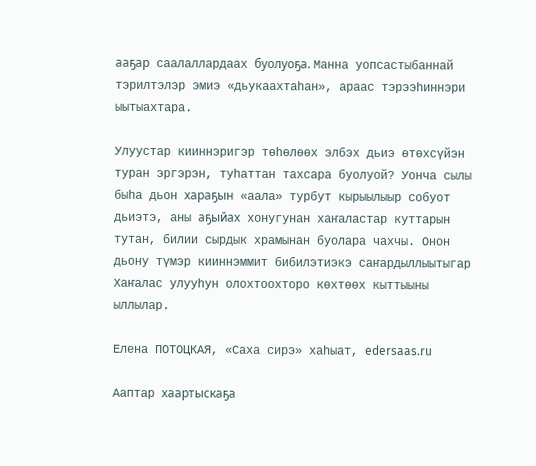ааҕар саалаллардаах буолуоҕа. Манна уопсастыбаннай тэрилтэлэр эмиэ «дьукаахтаһан», араас тэрээһиннэри ыытыахтара.

Улуустар кииннэригэр төһөлөөх элбэх дьиэ өтөхсүйэн туран эргэрэн, туһаттан тахсара буолуой? Уонча сылы быһа дьон хараҕын «аала» турбут кырыылыыр собуот дьиэтэ, аны аҕыйах хонугунан хаҥаластар куттарын тутан, билии сырдык храмынан буолара чахчы. Онон дьону түмэр кииннэммит бибилэтиэкэ саҥардыллыытыгар Хаҥалас улууһун олохтоохторо көхтөөх кыттыыны ыллылар.

Елена ПОТОЦКАЯ, «Саха сирэ» хаһыат, edersaas.ru

Ааптар хаартыскаҕа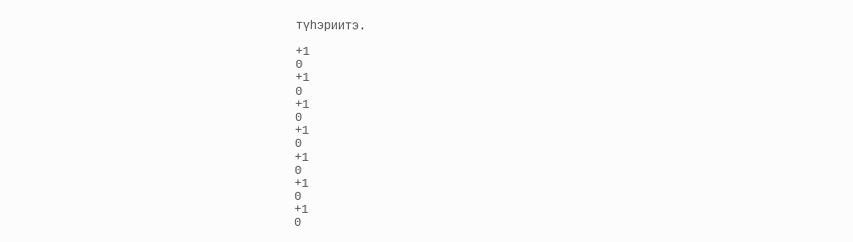түһэриитэ.

+1
0
+1
0
+1
0
+1
0
+1
0
+1
0
+1
0